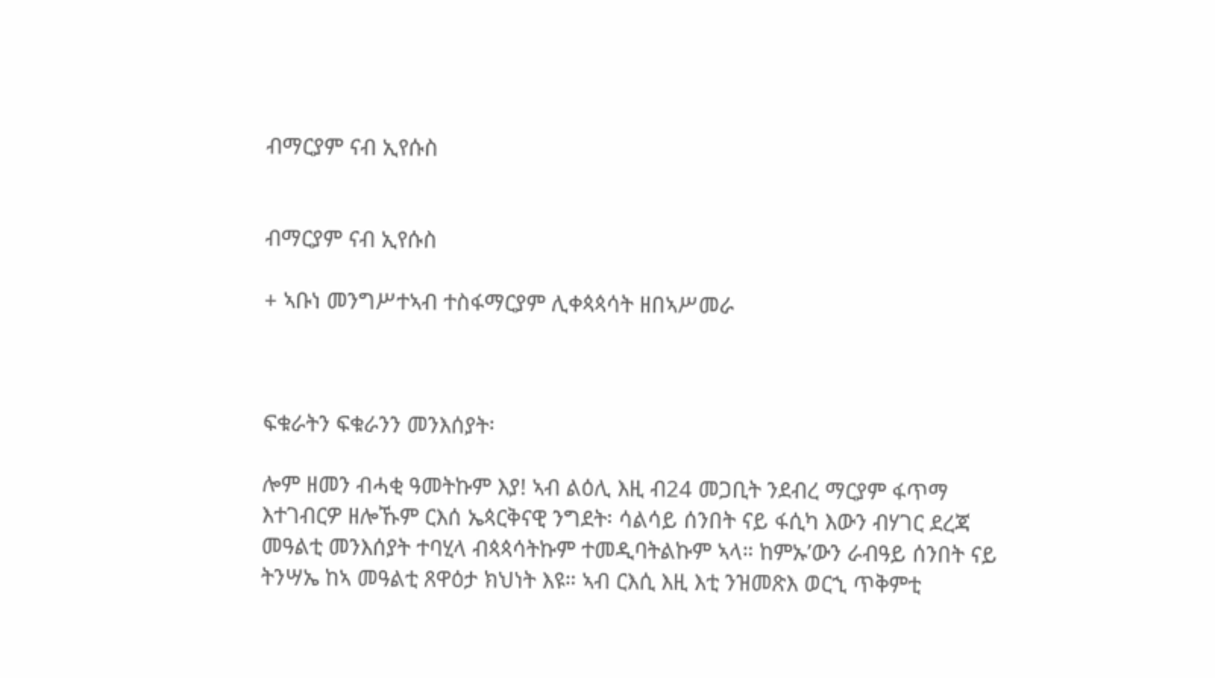ብማርያም ናብ ኢየሱስ


ብማርያም ናብ ኢየሱስ

+ ኣቡነ መንግሥተኣብ ተስፋማርያም ሊቀጳጳሳት ዘበኣሥመራ



ፍቁራትን ፍቁራንን መንእሰያት፡

ሎም ዘመን ብሓቂ ዓመትኩም እያ! ኣብ ልዕሊ እዚ ብ24 መጋቢት ንደብረ ማርያም ፋጥማ እተገብርዎ ዘሎኹም ርእሰ ኤጳርቅናዊ ንግደት፡ ሳልሳይ ሰንበት ናይ ፋሲካ እውን ብሃገር ደረጃ መዓልቲ መንእሰያት ተባሂላ ብጳጳሳትኩም ተመዲባትልኩም ኣላ። ከምኡ’ውን ራብዓይ ሰንበት ናይ ትንሣኤ ከኣ መዓልቲ ጸዋዕታ ክህነት እዩ። ኣብ ርእሲ እዚ እቲ ንዝመጽእ ወርኂ ጥቅምቲ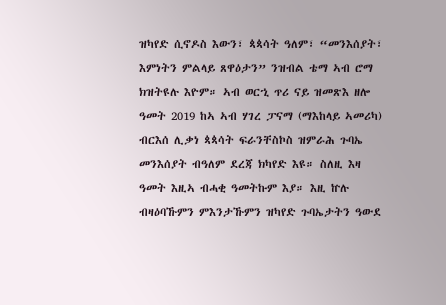ዝካየድ ሲኖዶስ እውን፣ ጳጳሳት ዓለም፣ “መንእሰያት፣ እምነትን ምልላይ ጸዋዕታን” ንዝብል ቴማ ኣብ ሮማ ክዝትዩሉ እዮም። ኣብ ወርኂ ጥሪ ናይ ዝመጽእ ዘሎ ዓመት 2019 ከኣ ኣብ ሃገረ ፓናማ (ማእከላይ ኣመሪካ) ብርእሰ ሊቃነ ጳጳሳት ፍራንቸስኮስ ዝምራሕ ጉባኤ መንእሰያት ብዓለም ደረጃ ክካየድ እዩ። ስለዚ እዛ ዓመት እዚኣ ብሓቂ ዓመትኩም እያ። እዚ ኵሉ ብዛዕባኹምን ምእንታኹምን ዝካየድ ጉባኤታትን ዓውደ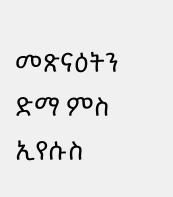መጽናዕትን ድማ ምስ ኢየሱስ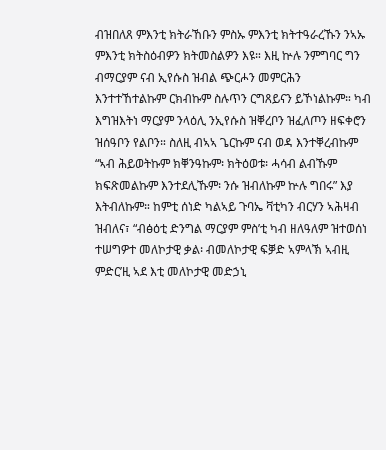ብዝበለጸ ምእንቲ ክትራኸቡን ምስኡ ምእንቲ ክትተዓራረኹን ንኣኡ ምእንቲ ክትስዕብዎን ክትመስልዎን እዩ። እዚ ኵሉ ንምግባር ግን ብማርያም ናብ ኢየሱስ ዝብል ጭርሖን መምርሕን እንተተኸተልኩም ርክብኩም ስሉጥን ርግጸይናን ይኾነልኩም። ካብ እግዝእትነ ማርያም ንላዕሊ ንኢየሱስ ዝቐረቦን ዝፈለጦን ዘፍቀሮን ዝሰዓቦን የልቦን። ስለዚ ብኣኣ ጌርኩም ናብ ወዳ እንተቐረብኩም “ኣብ ሕይወትኩም ክቐንዓኩም፡ ክትዕወቱ፡ ሓሳብ ልብኹም ክፍጽመልኩም እንተደሊኹም፡ ንሱ ዝብለኩም ኵሉ ግበሩ” እያ እትብለኩም። ከምቲ ሰነድ ካልኣይ ጉባኤ ቫቲካን ብርሃን ኣሕዛብ ዝብለና፣ “ብፅዕቲ ድንግል ማርያም ምስ’ቲ ካብ ዘለዓለም ዝተወሰነ ተሠግዎተ መለኮታዊ ቃል፡ ብመለኮታዊ ፍቓድ ኣምላኽ ኣብዚ ምድር’ዚ ኣደ እቲ መለኮታዊ መድኃኒ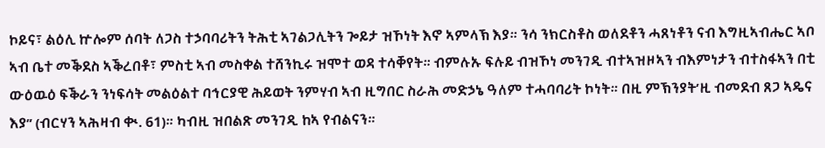ኮይና፣ ልዕሊ ኵሎም ሰባት ለጋስ ተኃባባሪትን ትሕቲ ኣገልጋሊትን ጐይታ ዝኾነት እኖ ኣምላኽ እያ። ንሳ ንክርስቶስ ወለደቶን ሓጸነቶን ናብ እግዚኣብሔር ኣቦ ኣብ ቤተ መቕደስ ኣቕረበቶ፣ ምስቲ ኣብ መስቀል ተሸንኪሩ ዝሞተ ወዳ ተሳቐየት። ብምሉኡ ፍሉይ ብዝኾነ መንገዲ ብተኣዝዞኣን ብእምነታን ብተስፋኣን በቲ ውዕዉዕ ፍቕራን ንነፍሳት መልዕልተ ባኅርያዊ ሕይወት ንምሃብ ኣብ ዚግበር ስራሕ መድኃኔ ዓለም ተሓባባሪት ኮነት። በዚ ምኽንያት’ዚ ብመደብ ጸጋ ኣዴና እያ” (ብርሃን ኣሕዛብ ቊ. 61)። ካብዚ ዝበልጽ መንገዲ ከኣ የብልናን።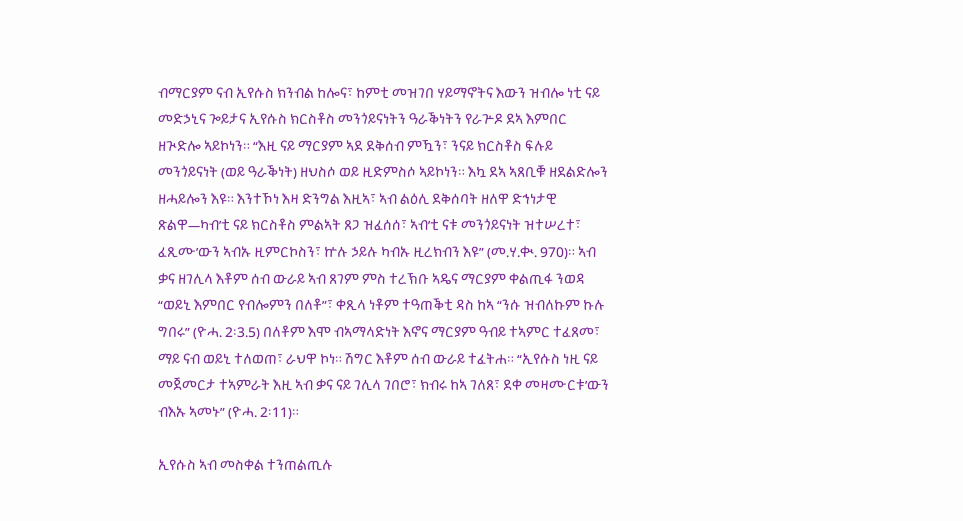ብማርያም ናብ ኢየሱስ ክንብል ከሎና፣ ከምቲ መዝገበ ሃይማኖትና እውን ዝብሎ ነቲ ናይ መድኃኒና ጐይታና ኢየሱስ ክርስቶስ መንጎይናነትን ዓራቕነትን የራጕዶ ደኣ እምበር ዘጒድሎ ኣይኮነን። “እዚ ናይ ማርያም ኣደ ደቅሰብ ምዃን፣ ንናይ ክርስቶስ ፍሉይ መንጎይናነት (ወይ ዓራቕነት) ዘህስሶ ወይ ዚድምስሶ ኣይኮነን። እኳ ደኣ ኣጸቢቑ ዘደልድሎን ዘሓይሎን እዩ። እንተኾነ እዛ ድንግል እዚኣ፣ ኣብ ልዕሊ ደቅሰባት ዘለዋ ድኅነታዊ ጽልዋ—ካብ’ቲ ናይ ክርስቶስ ምልኣት ጸጋ ዝፈሰሰ፣ ኣብ’ቲ ናቱ መንጎይናነት ዝተሠረተ፣ ፈጺሙ’ውን ኣብኡ ዚምርኮስን፣ ኵሉ ኃይሉ ካብኡ ዚረክብን እዩ” (መ.ሃ.ቊ. 970)። ኣብ ቃና ዘገሊላ እቶም ሰብ ውራይ ኣብ ጸገም ምስ ተረኽቡ ኣዴና ማርያም ቀልጢፋ ንወዳ “ወይኒ እምበር የብሎምን በለቶ”፣ ቀጺላ ነቶም ተዓጠቕቲ ዳስ ከኣ “ንሱ ዝብለኩም ኩሉ ግበሩ” (ዮሓ. 2፡3.5) በለቶም እሞ ብኣማላድነት እኖና ማርያም ዓብይ ተኣምር ተፈጸመ፣ ማይ ናብ ወይኒ ተለወጠ፣ ራህዋ ኮነ። ሽግር እቶም ሰብ ውራይ ተፈትሐ። “ኢየሱስ ነዚ ናይ መጀመርታ ተኣምራት እዚ ኣብ ቃና ናይ ገሊላ ገበሮ፣ ክብሩ ከኣ ገለጸ፣ ደቀ መዛሙርቱ’ውን ብእኡ ኣመኑ” (ዮሓ. 2፡11)።

ኢየሱስ ኣብ መስቀል ተንጠልጢሉ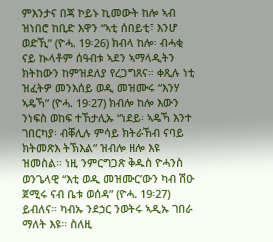ምእንታና በጃ ኮይኑ ኪመውት ከሎ ኣብ ዝነበሮ ከቢድ እዋን “ኣቲ ሰበይቲ፣ እንሆ ወድኺ” (ዮሓ. 19፡26) ክብላ ከሎ፡ ብሓቂ ናይ ኲላቶም ሰዓብቱ ኣደን ኣማላዲትን ክትከውን ከምዝደለያ የረጋግጸና። ቀጺሉ ነቲ ዝፈትዎ መንእሰይ ወዲ መዝሙሩ “እንሃ ኣዴኻ” (ዮሓ. 19፡27) ክብሎ ከሎ እውን ንነፍስ ወከፍ ተኸታሊኡ “ነደይ፡ ኣዴኻ እንተ ገበርካያ፡ ብቐሊሉ ምሳይ ክትራኸብ ናባይ ክትመጽእ ትኽእል” ዝብሎ ዘሎ እዩ ዝመስል። ነዚ ንምርግጋጽ ቅዱስ ዮሓንስ ወንጌላዊ “እቲ ወዲ መዝሙር’ውን ካብ ሽዑ ጀሚሩ ናብ ቤቱ ወሰዳ” (ዮሓ. 19፡27) ይብለና። ካብኡ ንደኃር ንወትሩ ኣዲኡ ገበራ ማለት እዩ። ስለዚ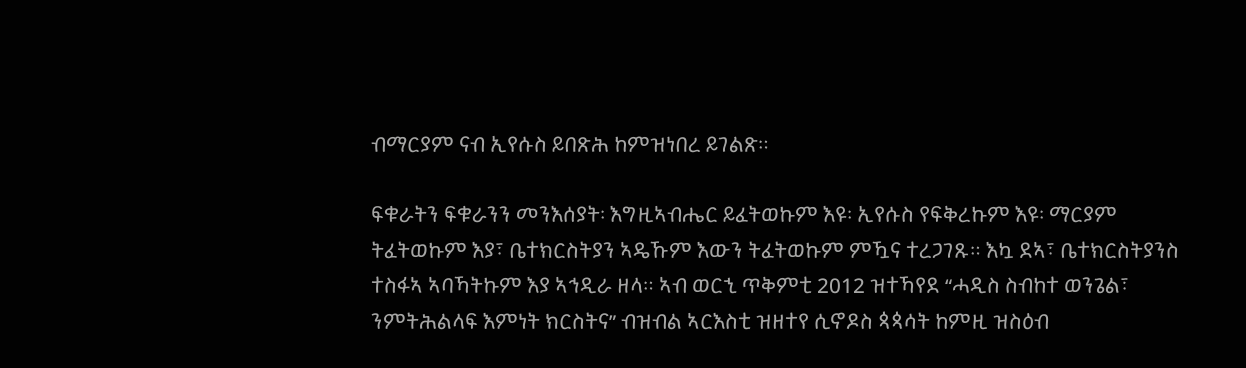ብማርያም ናብ ኢየሱስ ይበጽሕ ከምዝነበረ ይገልጽ።

ፍቁራትን ፍቁራንን መንእሰያት፡ እግዚኣብሔር ይፈትወኩም እዩ፡ ኢየሱስ የፍቅረኩም እዩ፡ ማርያም ትፈትወኩም እያ፣ ቤተክርስትያን ኣዴኹም እውን ትፈትወኩም ምዃና ተረጋገጹ። እኳ ደኣ፣ ቤተክርስትያንስ ተስፋኣ ኣባኻትኩም እያ ኣኅዲራ ዘላ። ኣብ ወርኂ ጥቅምቲ 2012 ዝተኻየደ “ሓዲስ ስብከተ ወንጌል፣ ንምትሕልላፍ እምነት ክርስትና” ብዝብል ኣርእስቲ ዝዘተየ ሲኖዶስ ጳጳሳት ከምዚ ዝስዕብ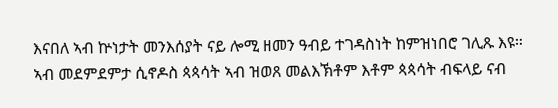እናበለ ኣብ ኵነታት መንእሰያት ናይ ሎሚ ዘመን ዓብይ ተገዳስነት ከምዝነበሮ ገሊጹ እዩ። ኣብ መደምደምታ ሲኖዶስ ጳጳሳት ኣብ ዝወጸ መልእኽቶም እቶም ጳጳሳት ብፍላይ ናብ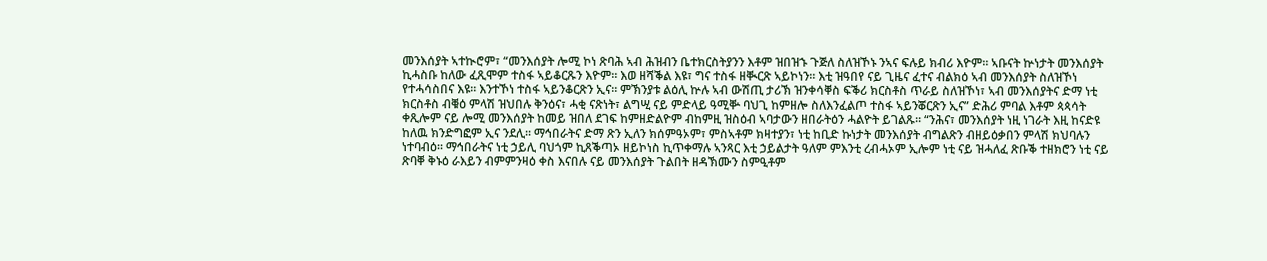መንእሰያት ኣተኲሮም፣ “መንእሰያት ሎሚ ኮነ ጽባሕ ኣብ ሕዝብን ቤተክርስትያንን እቶም ዝበዝኁ ጉጅለ ስለዝኾኑ ንኣና ፍሉይ ክብሪ እዮም። ኣቡናት ኵነታት መንእሰያት ኪሓስቡ ከለው ፈጺሞም ተስፋ ኣይቆርጹን እዮም። እወ ዘሻቕል እዩ፣ ግና ተስፋ ዘቚርጽ ኣይኮነን። እቲ ዝዓበየ ናይ ጊዜና ፈተና ብልክዕ ኣብ መንእሰያት ስለዝኾነ የተሓሳስበና እዩ። እንተኾነ ተስፋ ኣይንቆርጽን ኢና። ምኽንያቱ ልዕሊ ኵሉ ኣብ ውሽጢ ታሪኽ ዝንቀሳቐስ ፍቕሪ ክርስቶስ ጥራይ ስለዝኾነ፣ ኣብ መንእሰያትና ድማ ነቲ ክርስቶስ ብቑዕ ምላሽ ዝህበሉ ቅንዕና፣ ሓቂ ናጽነት፣ ልግሢ ናይ ምድላይ ዓሚቝ ባህጊ ከምዘሎ ስለእንፈልጦ ተስፋ ኣይንቖርጽን ኢና” ድሕሪ ምባል እቶም ጳጳሳት ቀጺሎም ናይ ሎሚ መንእሰያት ከመይ ዝበለ ደገፍ ከምዘድልዮም ብከምዚ ዝስዕብ ኣባታውን ዘበራትዕን ሓልዮት ይገልጹ። “ንሕና፣ መንእሰያት ነዚ ነገራት እዚ ከናድዩ ከለዉ ክንድግፎም ኢና ንደሊ። ማኅበራትና ድማ ጽን ኢለን ክሰምዓኦም፣ ምስኣቶም ክዛተያን፣ ነቲ ከቢድ ኩነታት መንእሰያት ብግልጽን ብዘይዕቃበን ምላሽ ክህባሉን ነተባብዕ። ማኅበራትና ነቲ ኃይሊ ባህጎም ኪጸቕጣኦ ዘይኮነስ ኪጥቀማሉ ኣንጻር እቲ ኃይልታት ዓለም ምእንቲ ረብሓኦም ኢሎም ነቲ ናይ ዝሓለፈ ጽቡቕ ተዘክሮን ነቲ ናይ ጽባቐ ቅኑዕ ራእይን ብምምንዛዕ ቀስ እናበሉ ናይ መንእሰያት ጉልበት ዘዳኽሙን ስምዒቶም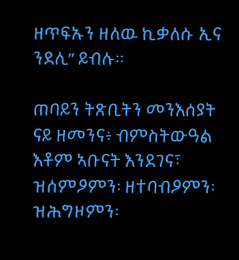ዘጥፍኡን ዘለዉ ኪቃለሱ ኢና ንደሊ” ይብሉ።

ጠባይን ትጽቢትን መንእሰያት ናይ ዘመንና፥ ብምስትውዓል እቶም ኣቡናት እንደገና፣ ዝሰምዖምን፡ ዘተባብዖምን፡ ዝሕግዞምን፡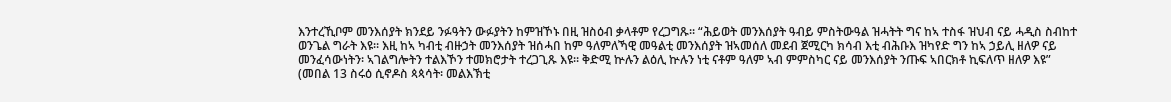እንተረኺቦም መንእሰያት ክንደይ ንፉዓትን ውፉያትን ከምዝኾኑ በዚ ዝስዕብ ቃላቶም የረጋግጹ። “ሕይወት መንእሰያት ዓብይ ምስትውዓል ዝሓትት ግና ከኣ ተስፋ ዝህብ ናይ ሓዲስ ስብከተ ወንጌል ግራት እዩ። እዚ ከኣ ካብቲ ብዙኃት መንእሰያት ዝሰሓበ ከም ዓለምለኻዊ መዓልቲ መንእሰያት ዝኣመሰለ መደብ ጀሚርካ ክሳብ እቲ ብሕቡእ ዝካየድ ግን ከኣ ኃይሊ ዘለዎ ናይ መንፈሳውነትን፡ ኣገልግሎትን ተልእኾን ተመክሮታት ተረጋጊጹ እዩ። ቅድሚ ኵሉን ልዕሊ ኵሉን ነቲ ናቶም ዓለም ኣብ ምምስካር ናይ መንእሰያት ንጡፍ ኣበርክቶ ኪፍለጥ ዘለዎ እዩ” (መበል 13 ስሩዕ ሲኖዶስ ጳጳሳት፡ መልእኽቲ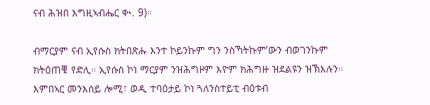ናብ ሕዝበ እግዚኣብሔር ቊ. 9)።

ብማርያም ናብ ኢየሱስ ክትበጽሑ እንተ ኮይንኩም ግን ንስኻትኩም’ውን ብወገንኩም ክትዕጠቑ የድሊ። ኢየሱስ ኮነ ማርያም ንዝሕግዞም እዮም ክሕግዙ ዝደልዩን ዝኽእሉን። እምበኣር መንእሰይ ሎሚ፣ ወዲ ተባዕታይ ኮነ ጓለንስተይቲ ብዕቱብ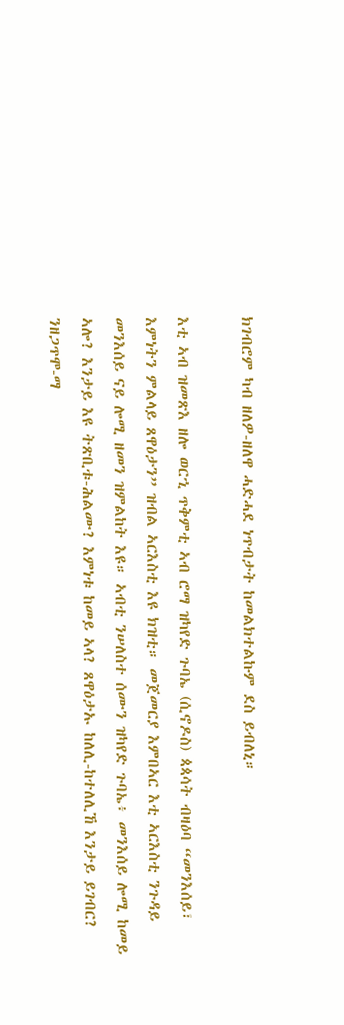ክገብሮም ካብ ዘለዎ-ዘለዋ ሓድሓደ ነጥብታት ከመልክተልኩም ደስ ይብለኒ።

እቲ ኣብ ዝመጽእ ዘሎ ወርኂ ጥቅምቲ ኣብ ሮማ ዝካየድ ጉባኤ (ሲኖዶስ) ጳጳሳት ብዛዕባ “መንእሰይ፣ እምነትን ምልላይ ጸዋዕታን” ዝብል ኣርእስቲ እዩ ክዝቲ። መጀመርያ እምበኣር እቲ ኣርእስቲ ንጉዳይ መንእሰይ ናይ ሎሚ ዘመን ዝምልከት እዩ። ኣብቲ ንሠለስተ ሰሙን ዝካየድ ጉባኤ፥ መንእሰይ ሎሚ ከመይ ኣሎ? እንታይ እዩ ትጽቢቱ-ሕልሙ? እምነቱ ከመይ ኣላ? ጸዋዕታኡ ከለሊ-ከተለሊኸ እንታይ ይገብር? ንዘጋጥሞ-ማ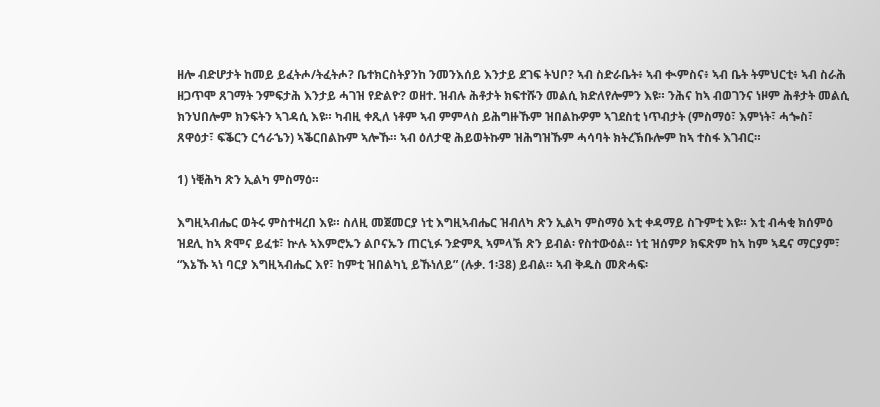ዘሎ ብድሆታት ከመይ ይፈትሖ/ትፈትሖ? ቤተክርስትያንከ ንመንእሰይ እንታይ ደገፍ ትህቦ? ኣብ ስድራቤት፥ ኣብ ቊምስና፥ ኣብ ቤት ትምህርቲ፥ ኣብ ስራሕ ዘጋጥሞ ጸገማት ንምፍታሕ እንታይ ሓገዝ የድልዮ? ወዘተ. ዝብሉ ሕቶታት ክፍተሹን መልሲ ክድለየሎምን እዩ። ንሕና ከኣ ብወገንና ነዞም ሕቶታት መልሲ ክንህበሎም ክንፍትን ኣገዳሲ እዩ። ካብዚ ቀጺለ ነቶም ኣብ ምምላስ ይሕግዙኹም ዝበልኩዎም ኣገደስቲ ነጥብታት (ምስማዕ፣ እምነት፣ ሓጐስ፣ ጸዋዕታ፣ ፍቕርን ርኅራኄን) ኣቕርበልኩም ኣሎኹ። ኣብ ዕለታዊ ሕይወትኩም ዝሕግዝኹም ሓሳባት ክትረኽቡሎም ከኣ ተስፋ እገብር።

1) ነቒሕካ ጽን ኢልካ ምስማዕ።

እግዚኣብሔር ወትሩ ምስተዛረበ እዩ። ስለዚ መጀመርያ ነቲ እግዚኣብሔር ዝብለካ ጽን ኢልካ ምስማዕ እቲ ቀዳማይ ስጉምቲ እዩ። እቲ ብሓቂ ክሰምዕ ዝደሊ ከኣ ጽሞና ይፈቱ፣ ኵሉ ኣእምሮኡን ልቦናኡን ጠርኒፉ ንድምጺ ኣምላኽ ጽን ይብል፡ የስተውዕል። ነቲ ዝሰምዖ ክፍጽም ከኣ ከም ኣዴና ማርያም፣ “እኔኹ ኣነ ባርያ እግዚኣብሔር እየ፣ ከምቲ ዝበልካኒ ይኹነለይ” (ሉቃ. 1፡38) ይብል። ኣብ ቅዱስ መጽሓፍ፡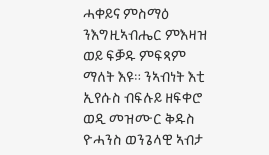ሓቀይና ምስማዕ ንእግዚኣብሔር ምእዛዝ ወይ ፍቓዱ ምፍጻም ማለት እዩ። ንኣብነት እቲ ኢየሱስ ብፍሉይ ዘፍቀሮ ወዲ መዝሙር ቅዱስ ዮሓንስ ወንጌላዊ ኣብታ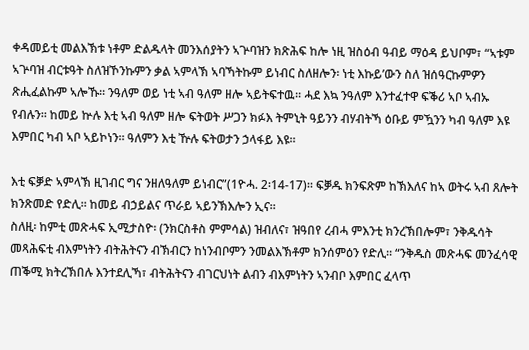ቀዳመይቲ መልእኽቱ ነቶም ድልዱላት መንእሰያትን ኣጕባዝን ክጽሕፍ ከሎ ነዚ ዝስዕብ ዓብይ ማዕዳ ይህቦም፣ “ኣቱም ኣጕባዝ ብርቱዓት ስለዝኾንኩምን ቃል ኣምላኽ ኣባኻትኩም ይነብር ስለዘሎን፡ ነቲ እኩይ’ውን ስለ ዝሰዓርኩምዎን ጽሒፈልኩም ኣሎኹ። ንዓለም ወይ ነቲ ኣብ ዓለም ዘሎ ኣይትፍተዉ። ሓደ እኳ ንዓለም እንተፈተዋ ፍቕሪ ኣቦ ኣብኡ የብሉን። ከመይ ኵሉ እቲ ኣብ ዓለም ዘሎ ፍትወት ሥጋን ክፉእ ትምኒት ዓይንን ብሃብትኻ ዕቡይ ምዃንን ካብ ዓለም እዩ እምበር ካብ ኣቦ ኣይኮነን። ዓለምን እቲ ዅሉ ፍትወታን ኃላፋይ እዩ።

እቲ ፍቓድ ኣምላኽ ዚገብር ግና ንዘለዓለም ይነብር”(1ዮሓ. 2፡14-17)። ፍቓዱ ክንፍጽም ከኽእለና ከኣ ወትሩ ኣብ ጸሎት ክንጽመድ የድሊ። ከመይ ብኃይልና ጥራይ ኣይንኽእሎን ኢና።
ስለዚ፡ ከምቲ መጽሓፍ ኢሚታስዮ፡ (ንክርስቶስ ምምሳል) ዝብለና፣ ዝዓበየ ረብሓ ምእንቲ ክንረኽበሎም፣ ንቅዱሳት መጻሕፍቲ ብእምነትን ብትሕትናን ብኽብርን ከነንብቦምን ንመልእኽቶም ክንሰምዕን የድሊ። “ንቅዱስ መጽሓፍ መንፈሳዊ ጠቕሚ ክትረኽበሉ እንተደሊኻ፣ ብትሕትናን ብገርህነት ልብን ብእምነትን ኣንብቦ እምበር ፈላጥ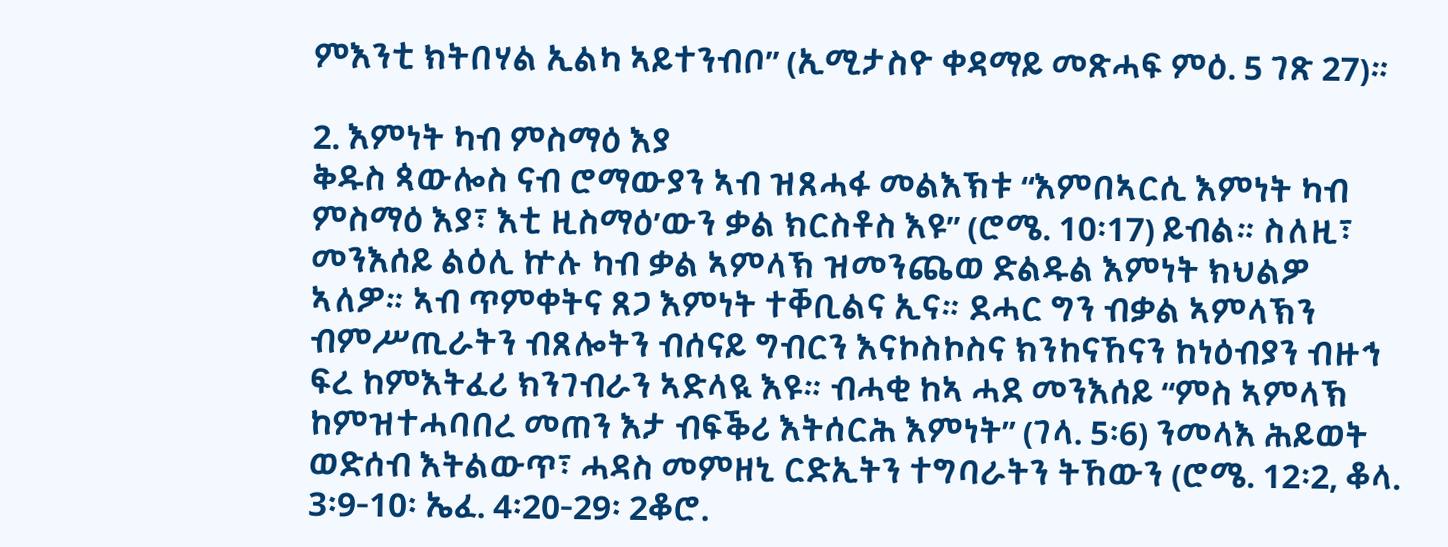ምእንቲ ክትበሃል ኢልካ ኣይተንብቦ” (ኢሚታስዮ ቀዳማይ መጽሓፍ ምዕ. 5 ገጽ 27)።

2. እምነት ካብ ምስማዕ እያ
ቅዱስ ጳውሎስ ናብ ሮማውያን ኣብ ዝጸሓፋ መልእኽቱ “እምበኣርሲ እምነት ካብ ምስማዕ እያ፣ እቲ ዚስማዕ’ውን ቃል ክርስቶስ እዩ” (ሮሜ. 10፡17) ይብል። ስለዚ፣ መንእሰይ ልዕሊ ኵሉ ካብ ቃል ኣምላኽ ዝመንጨወ ድልዱል እምነት ክህልዎ ኣለዎ። ኣብ ጥምቀትና ጸጋ እምነት ተቐቢልና ኢና። ደሓር ግን ብቃል ኣምላኽን ብምሥጢራትን ብጸሎትን ብሰናይ ግብርን እናኮስኮስና ክንከናኸናን ከነዕብያን ብዙኅ ፍረ ከምእትፈሪ ክንገብራን ኣድላዪ እዩ። ብሓቂ ከኣ ሓደ መንእሰይ “ምስ ኣምላኽ ከምዝተሓባበረ መጠን እታ ብፍቕሪ እትሰርሕ እምነት” (ገላ. 5፡6) ንመላእ ሕይወት ወድሰብ እትልውጥ፣ ሓዳስ መምዘኒ ርድኢትን ተግባራትን ትኸውን (ሮሜ. 12፡2, ቆላ. 3፡9-10፡ ኤፈ. 4፡20-29፡ 2ቆሮ.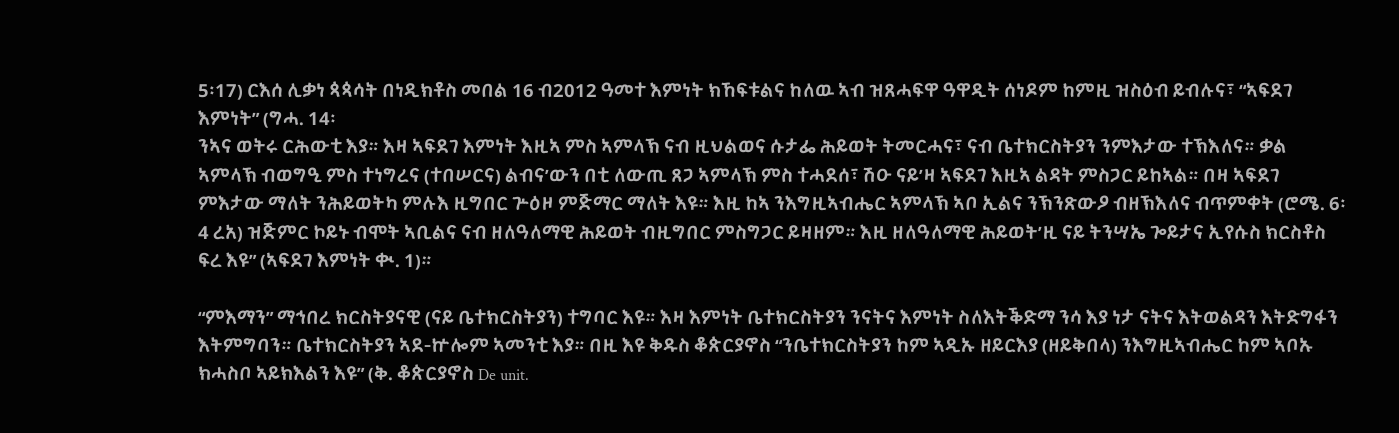5፡17) ርእሰ ሊቃነ ጳጳሳት በነዲክቶስ መበል 16 ብ2012 ዓመተ እምነት ክኸፍቱልና ከለዉ ኣብ ዝጸሓፍዋ ዓዋዲት ሰነዶም ከምዚ ዝስዕብ ይብሉና፣ “ኣፍደገ እምነት” (ግሓ. 14፡
ንኣና ወትሩ ርሕውቲ እያ። እዛ ኣፍደገ እምነት እዚኣ ምስ ኣምላኽ ናብ ዚህልወና ሱታፌ ሕይወት ትመርሓና፣ ናብ ቤተክርስትያን ንምእታው ተኽእለና። ቃል ኣምላኽ ብወግዒ ምስ ተነግረና (ተበሠርና) ልብና’ውን በቲ ለውጢ ጸጋ ኣምላኽ ምስ ተሓደሰ፣ ሽዑ ናይ’ዛ ኣፍደገ እዚኣ ልዳት ምስጋር ይከኣል። በዛ ኣፍደገ ምእታው ማለት ንሕይወትካ ምሉእ ዚግበር ጕዕዞ ምጅማር ማለት እዩ። እዚ ከኣ ንእግዚኣብሔር ኣምላኽ ኣቦ ኢልና ንኽንጽውዖ ብዘኽእለና ብጥምቀት (ሮሜ. 6፡4 ረአ) ዝጅምር ኮይኑ ብሞት ኣቢልና ናብ ዘለዓለማዊ ሕይወት ብዚግበር ምስግጋር ይዛዘም። እዚ ዘለዓለማዊ ሕይወት’ዚ ናይ ትንሣኤ ጐይታና ኢየሱስ ክርስቶስ ፍረ እዩ” (ኣፍደገ እምነት ቊ. 1)።

“ምእማን” ማኅበረ ክርስትያናዊ (ናይ ቤተክርስትያን) ተግባር እዩ። እዛ እምነት ቤተክርስትያን ንናትና እምነት ስለእትቕድማ ንሳ እያ ነታ ናትና እትወልዳን እትድግፋን እትምግባን። ቤተክርስትያን ኣደ-ኵሎም ኣመንቲ እያ። በዚ እዩ ቅዱስ ቆጵርያኖስ “ንቤተክርስትያን ከም ኣዲኡ ዘይርእያ (ዘይቅበላ) ንእግዚኣብሔር ከም ኣቦኡ ክሓስቦ ኣይክእልን እዩ” (ቅ. ቆጵርያኖስ De unit.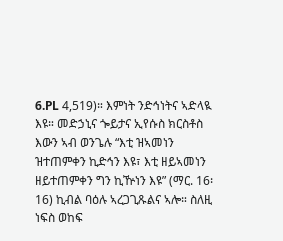6.PL 4,519)። እምነት ንድኅነትና ኣድላዪ እዩ። መድኃኒና ጐይታና ኢየሱስ ክርስቶስ እውን ኣብ ወንጌሉ “እቲ ዝኣመነን ዝተጠምቀን ኪድኅን እዩ፣ እቲ ዘይኣመነን ዘይተጠምቀን ግን ኪዅነን እዩ” (ማር. 16፡16) ኪብል ባዕሉ ኣረጋጊጹልና ኣሎ። ስለዚ ነፍስ ወከፍ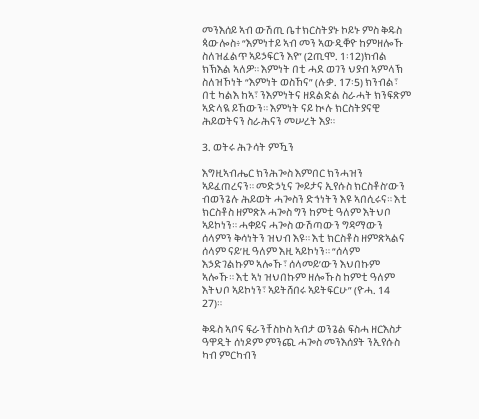መንእሰይ ኣብ ውሽጢ ቤተክርስትያኑ ኮይኑ ምስ ቅዱስ ጳውሎስ፥ “እምነተይ ኣብ መን ኣውዲቐዮ ከምዘሎኹ ስለዝፈልጥ ኣይኃፍርን እየ” (2ጢሞ. 1፡12)ክብል ክኽእል ኣለዎ። እምነት በቲ ሓደ ወገን ህያብ ኣምላኽ ስለዝኾነት “እምነት ወስኸና” (ሉቃ. 17፡5) ክንብል፣ በቲ ካልእ ከኣ፣ ንእምነትና ዘደልድል ስራሓት ክንፍጽም ኣድላዪ ይኸውን። እምነት ናይ ኲሉ ክርስትያናዊ ሕይወትናን ስራሕናን መሠረት እያ።

3. ወትሩ ሕጉሳት ምዃን

እግዚኣብሔር ክንሕጐስ እምበር ክንሓዝን ኣይፈጠረናን። መድኃኒና ጐይታና ኢየሱስ ክርስቶስ’ውን ብወንጌሉ ሕይወት ሓጐስን ድኅነትን እዩ ኣበሲሩና። እቲ ክርስቶስ ዘምጽኦ ሓጐስ ግን ከምቲ ዓለም እትህቦ ኣይኮነን። ሓቀይና ሓጐስ ውሽጣውን ግዳማውን ሰላምን ቅሳነትን ዝህብ እዩ። እቲ ክርስቶስ ዘምጽኣልና ሰላም ናይ’ዚ ዓለም እዚ ኣይኮነን። “ሰላም እኃድገልኩም ኣሎኹ፣ ሰላመይ’ውን እህበኩም ኣሎኹ። እቲ ኣነ ዝህበኩም ዘሎኹስ ከምቲ ዓለም እትህቦ ኣይኮነን፣ ኣይትሸበሩ ኣይትፍርሁ” (ዮሓ. 14 27)።

ቅዱስ ኣቦና ፍራንቸስኮስ ኣብታ ወንጌል ፍስሓ ዘርእስታ ዓዋዲት ሰነዶም ምንጪ ሓጐስ መንእሰያት ንኢየሱስ ካብ ምርካብን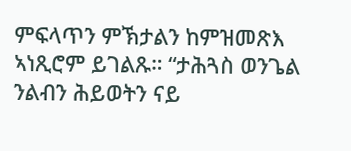ምፍላጥን ምኽታልን ከምዝመጽእ ኣነጺሮም ይገልጹ። “ታሕጓስ ወንጌል ንልብን ሕይወትን ናይ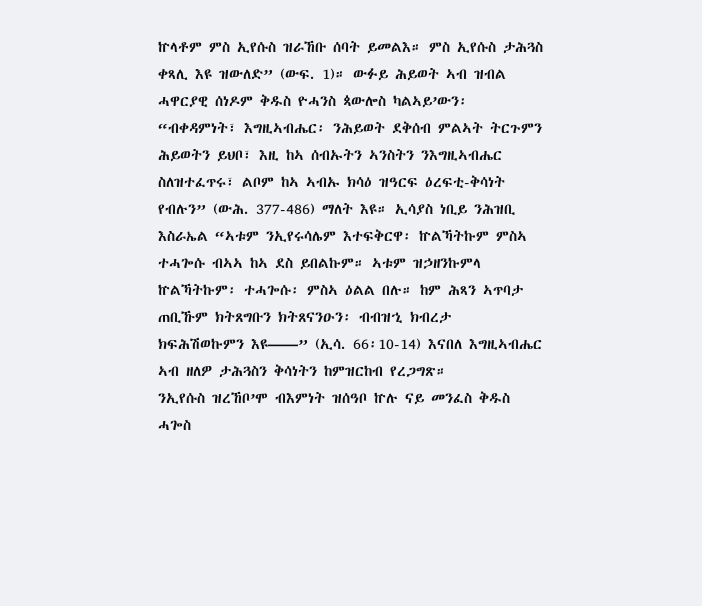ኵላቶም ምስ ኢየሱስ ዝራኸቡ ሰባት ይመልእ። ምስ ኢየሱስ ታሕጓስ ቀጻሊ እዩ ዝውለድ” (ውፍ. 1)። ውፉይ ሕይወት ኣብ ዝብል ሓዋርያዊ ሰነዶም ቅዱስ ዮሓንስ ጳውሎስ ካልኣይ’ውን፡ “ብቀዳምነት፣ እግዚኣብሔር፡ ንሕይወት ደቅሰብ ምልኣት ትርጉምን ሕይወትን ይህቦ፣ እዚ ከኣ ሰብኡትን ኣንስትን ንእግዚኣብሔር ስለዝተፈጥሩ፣ ልቦም ከኣ ኣብኡ ክሳዕ ዝዓርፍ ዕረፍቲ-ቅሳነት የብሉን” (ውሕ. 377-486) ማለት እዩ። ኢሳያስ ነቢይ ንሕዝቢ እስራኤል “ኣቱም ንኢየሩሳሌም እተፍቅርዋ፡ ኵልኻትኩም ምስኣ ተሓጐሱ ብኣኣ ከኣ ደስ ይበልኩም። ኣቱም ዝኃዘንኩምላ ኵልኻትኩም፡ ተሓጐሱ፡ ምስኣ ዕልል በሉ። ከም ሕጻን ኣጥባታ ጠቢኹም ክትጸግቡን ክትጸናንዑን፡ ብብዝኂ ክብረታ ክፍሕሽወኩምን እዩ——” (ኢሳ. 66፡10-14) እናበለ እግዚኣብሔር ኣብ ዘለዎ ታሕጓስን ቅሳነትን ከምዝርከብ የረጋግጽ።
ንኢየሱስ ዝረኸቦ’ሞ ብእምነት ዝሰዓቦ ኵሉ ናይ መንፈስ ቅዱስ ሓጐስ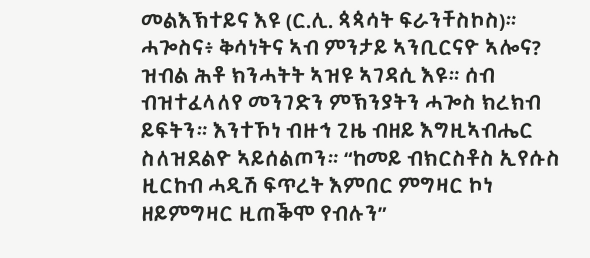መልእኽተይና እዩ (ር.ሊ. ጳጳሳት ፍራንቸስኮስ)። ሓጐስና፥ ቅሳነትና ኣብ ምንታይ ኣንቢርናዮ ኣሎና? ዝብል ሕቶ ክንሓትት ኣዝዩ ኣገዳሲ እዩ። ሰብ ብዝተፈላለየ መንገድን ምኽንያትን ሓጐስ ክረክብ ይፍትን። እንተኾነ ብዙኅ ጊዜ ብዘይ እግዚኣብሔር ስለዝደልዮ ኣይሰልጦን። “ከመይ ብክርስቶስ ኢየሱስ ዚርከብ ሓዲሽ ፍጥረት እምበር ምግዛር ኮነ ዘይምግዛር ዚጠቕሞ የብሉን”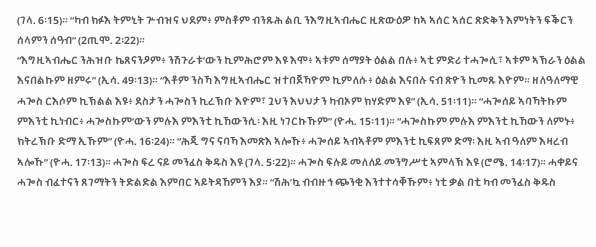(ገላ. 6፡15)። “ካብ ክፉእ ትምኒት ጕብዝና ህደም፥ ምስቶም ብንጹሕ ልቢ ንእግዚኣብሔር ዚጽውዕዎ ከኣ ኣሰር ኣሰር ጽድቅን እምነትን ፍቕርን ሰላምን ሰዓብ” (2ጢሞ. 2፡22)።
“እግዚኣብሔር ንሕዝቡ ኬጸናንዖም፥ ንሽጉራቱ’ውን ኪምሕሮም እዩ እሞ፥ ኣቱም ሰማያት ዕልል በሉ፥ ኣቲ ምድሪ ተሓጐሲ፣ ኣቱም ኣኽራን ዕልል እናበልኩም ዘምሩ” (ኢሳ. 49፡13)። “እቶም ንስኻ እግዚኣብሔር ዝተበጀኻዮም ኪምለሱ፥ ዕልል እናበሉ ናብ ጽዮን ኪመጹ እዮም። ዘለዓለማዊ ሓጐስ ርእሶም ኪኽልል እዩ፥ ደስታን ሓጐስን ኪረኽቡ እዮም፣ ጓህን እህህታን ካብኦም ክሃድም እዩ” (ኢሳ. 51፡11)። “ሓጐሰይ ኣባኻትኩም ምእንቲ ኪነብር፥ ሓጐስኩም’ውን ምሉእ ምእንቲ ኪኸውንሲ፡ እዚ ነገርኩኹም” (ዮሓ. 15፡11)። “ሓጐስኩም ምሉእ ምእንቲ ኪኸውን ለምኑ፥ ክትረኽቡ ድማ ኢኹም” (ዮሓ. 16፡24)። “ሕጂ ግና ናባኻ እመጽእ ኣሎኹ፥ ሓጐሰይ ኣብኣቶም ምእንቲ ኪፍጸም ድማ፡ እዚ ኣብ ዓለም እዛረብ ኣሎኹ” (ዮሓ. 17፡13)። ሓጐስ ፍረ ናይ መንፈስ ቅዱስ እዩ (ገላ. 5፡22)። ሓጐስ ፍሉይ መለለይ መንግሥቲ ኣምላኽ እዩ (ሮሜ. 14፡17)። ሓቀይና ሓጐስ ብፈተናን ጸገማትን ትድልድል እምበር ኣይትዳኸምን እያ። “ሽሕ’ኳ ብብዙኅ ጭንቂ እንተተሳቐኹም፥ ነቲ ቃል በቲ ካብ መንፈስ ቅዱስ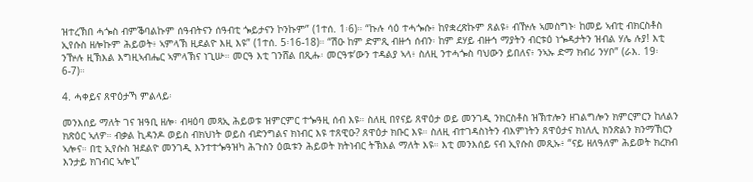ዝተረኽበ ሓጐስ ብምቕባልኩም ሰዓብትናን ሰዓብቲ ጐይታናን ኮንኩም” (1ተሰ. 1፡6)። “ኩሉ ሳዕ ተሓጐሱ፥ ከየቋረጽኩም ጸልዩ፥ ብዅሉ ኣመስግኑ፡ ከመይ ኣብቲ ብክርስቶስ ኢየሱስ ዘሎኩም ሕይወት፥ ኣምላኽ ዚደልዮ እዚ እዩ” (1ተሰ. 5፡16-18)። “ሽዑ ከም ድምጺ ብዙኅ ሰብን፡ ከም ደሃይ ብዙኅ ማያትን ብርቱዕ ነጐዳታትን ዝብል ሃሌ ሉያ! እቲ ንዅሉ ዚኽእል እግዚኣብሔር ኣምላኽና ነጊሡ። መርዓ እቲ ገንሸል በጺሑ፡ መርዓቱ’ውን ተዳልያ ኣላ፥ ስለዚ ንተሓጐስ ባህውን ይበለና፥ ንኣኡ ድማ ክብሪ ንሃቦ” (ራእ. 19፡6-7)።

4. ሓቀይና ጸዋዕታኻ ምልላይ፡

መንእሰይ ማለት ገና ዝዓቢ ዘሎ፡ ብዛዕባ መጻኢ ሕይወቱ ዝምርምር ተጐዓዚ ሰብ እዩ። ስለዚ በየናይ ጸዋዕታ ወይ መንገዲ ንክርስቶስ ዝኽተሎን ዘገልግሎን ክምርምርን ከለልን ክጽዕር ኣለዎ። ብቃል ኪዳንዶ ወይስ ብክህነት ወይስ ብድንግልና ክነብር እዩ ተጸዊዑ? ጸዋዕታ ክቡር እዩ። ስለዚ ብተገዳስነትን ብእምነትን ጸዋዕታና ክነለሊ ክንጽልን ክንማኸርን ኣሎና። በቲ ኢየሱስ ዝደልዮ መንገዲ እንተተጐዓዝካ ሕጉስን ዕዉቱን ሕይወት ክትነብር ትኽእል ማለት እዩ። እቲ መንእሰይ ናብ ኢየሱስ መጺኡ፥ “ናይ ዘለዓለም ሕይወት ክረክብ እንታይ ክገብር ኣሎኒ”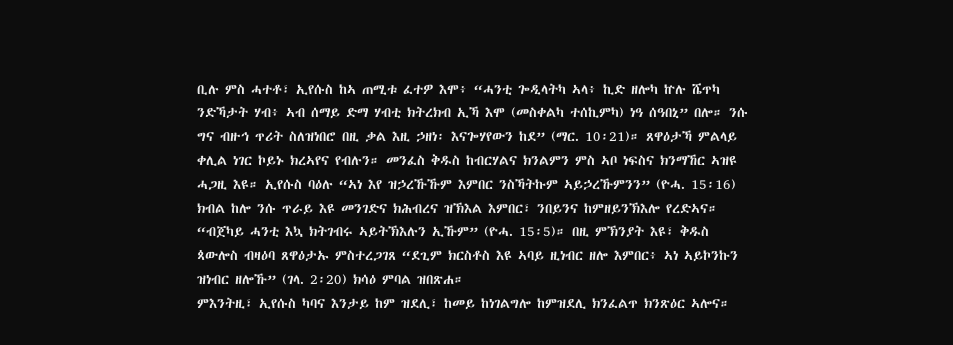ቢሉ ምስ ሓተቶ፣ ኢየሱስ ከኣ ጠሚቱ ፈተዎ እሞ፥ “ሓንቲ ጐዲላትካ ኣላ፥ ኪድ ዘሎካ ኵሉ ሼጥካ ንድኻታት ሃብ፥ ኣብ ሰማይ ድማ ሃብቲ ክትረክብ ኢኻ እሞ (መስቀልካ ተሰኪምካ) ነዓ ሰዓበኒ” በሎ። ንሱ ግና ብዙኅ ጥሪት ስለዝነበሮ በዚ ቃል እዚ ኃዘነ፡ እናጐሃየውን ከደ” (ማር. 10፡21)። ጸዋዕታኻ ምልላይ ቀሊል ነገር ኮይኑ ክረኣየና የብሉን። መንፈስ ቅዱስ ከብርሃልና ክንልምን ምስ ኣቦ ነፍስና ክንማኸር ኣዝዩ ሓጋዚ እዩ። ኢየሱስ ባዕሉ “ኣነ እየ ዝኃረኹኹም እምበር ንስኻትኩም ኣይኃረኹምንን” (ዮሓ. 15፡16) ክብል ከሎ ንሱ ጥራይ እዩ መንገድና ክሕብረና ዝኽእል እምበር፣ ንበይንና ከምዘይንኽእሎ የረድኣና። “ብጀካይ ሓንቲ እኳ ክትገብሩ ኣይትኽእሉን ኢኹም” (ዮሓ. 15፡5)። በዚ ምኽንያት እዩ፣ ቅዱስ ጳውሎስ ብዛዕባ ጸዋዕታኡ ምስተረጋገጸ “ደጊም ክርስቶስ እዩ ኣባይ ዚነብር ዘሎ እምበር፥ ኣነ ኣይኮንኩን ዝነብር ዘሎኹ” (ገላ. 2፡20) ክሳዕ ምባል ዝበጽሐ።
ምእንትዚ፣ ኢየሱስ ካባና እንታይ ከም ዝደሊ፣ ከመይ ከነገልግሎ ከምዝደሊ ክንፈልጥ ክንጽዕር ኣሎና።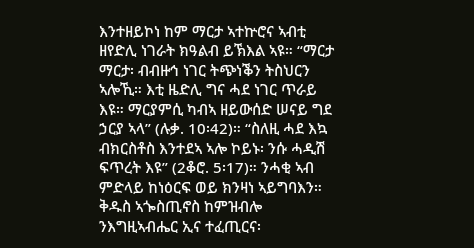እንተዘይኮነ ከም ማርታ ኣተኵሮና ኣብቲ ዘየድሊ ነገራት ክዓልብ ይኽእል ኣዩ። “ማርታ ማርታ፡ ብብዙኅ ነገር ትጭነቕን ትስህርን ኣሎኺ። እቲ ዜድሊ ግና ሓደ ነገር ጥራይ እዩ። ማርያምሲ ካብኣ ዘይውሰድ ሠናይ ግደ ኃርያ ኣላ” (ሉቃ. 10፡42)። “ስለዚ ሓደ እኳ ብክርስቶስ እንተደኣ ኣሎ ኮይኑ፡ ንሱ ሓዲሽ ፍጥረት እዩ” (2ቆሮ. 5፡17)። ንሓቂ ኣብ ምድላይ ከነዕርፍ ወይ ክንዛነ ኣይግባእን። ቅዱስ ኣጐስጢኖስ ከምዝብሎ ንእግዚኣብሔር ኢና ተፈጢርና፡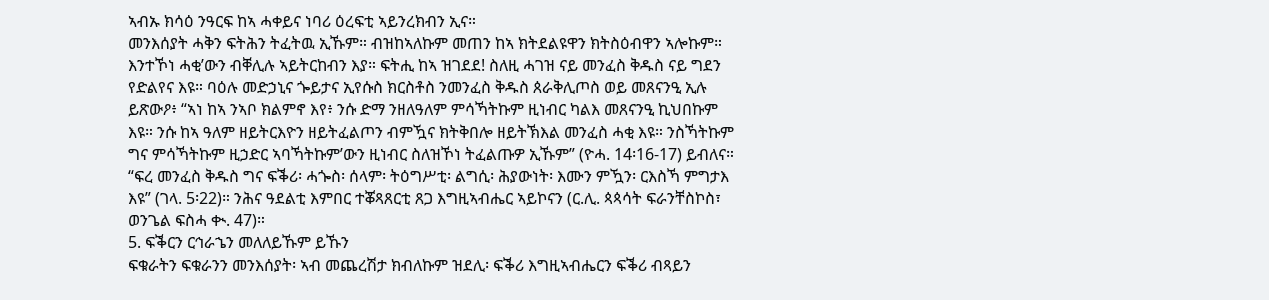ኣብኡ ክሳዕ ንዓርፍ ከኣ ሓቀይና ነባሪ ዕረፍቲ ኣይንረክብን ኢና።
መንእሰያት ሓቅን ፍትሕን ትፈትዉ ኢኹም። ብዝከኣለኩም መጠን ከኣ ክትደልዩዋን ክትስዕብዋን ኣሎኩም። እንተኾነ ሓቂ’ውን ብቐሊሉ ኣይትርከብን እያ። ፍትሒ ከኣ ዝገደደ! ስለዚ ሓገዝ ናይ መንፈስ ቅዱስ ናይ ግደን የድልየና እዩ። ባዕሉ መድኃኒና ጐይታና ኢየሱስ ክርስቶስ ንመንፈስ ቅዱስ ጰራቅሊጦስ ወይ መጸናንዒ ኢሉ ይጽውዖ፥ “ኣነ ከኣ ንኣቦ ክልምኖ እየ፥ ንሱ ድማ ንዘለዓለም ምሳኻትኩም ዚነብር ካልእ መጸናንዒ ኪህበኩም እዩ። ንሱ ከኣ ዓለም ዘይትርእዮን ዘይትፈልጦን ብምዃና ክትቅበሎ ዘይትኽእል መንፈስ ሓቂ እዩ። ንስኻትኩም ግና ምሳኻትኩም ዚኃድር ኣባኻትኩም’ውን ዚነብር ስለዝኾነ ትፈልጡዎ ኢኹም” (ዮሓ. 14፡16-17) ይብለና። “ፍረ መንፈስ ቅዱስ ግና ፍቕሪ፡ ሓጐስ፡ ሰላም፡ ትዕግሥቲ፡ ልግሲ፡ ሕያውነት፡ እሙን ምዃን፡ ርእስኻ ምግታእ እዩ” (ገላ. 5፡22)። ንሕና ዓደልቲ እምበር ተቖጻጸርቲ ጸጋ እግዚኣብሔር ኣይኮናን (ር.ሊ. ጳጳሳት ፍራንቸስኮስ፣ ወንጌል ፍስሓ ቊ. 47)።
5. ፍቕርን ርኅራኄን መለለይኹም ይኹን
ፍቁራትን ፍቁራንን መንእሰያት፡ ኣብ መጨረሽታ ክብለኩም ዝደሊ፡ ፍቕሪ እግዚኣብሔርን ፍቕሪ ብጻይን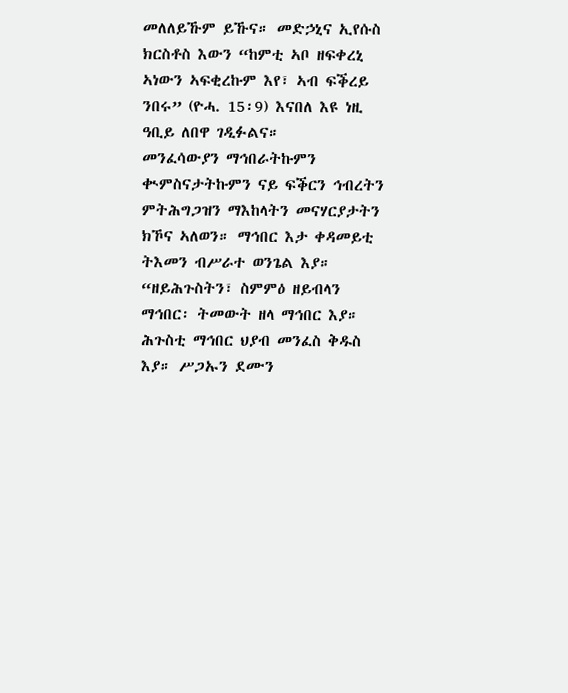መለለይኹም ይኹና። መድኃኒና ኢየሱስ ክርስቶስ እውን “ከምቲ ኣቦ ዘፍቀረኒ ኣነውን ኣፍቂረኩም እየ፣ ኣብ ፍቕረይ ንበሩ” (ዮሓ. 15፡9) እናበለ እዩ ነዚ ዓቢይ ለበዋ ገዲፉልና።
መንፈሳውያን ማኅበራትኩምን ቊምስናታትኩምን ናይ ፍቕርን ኅብረትን ምትሕግጋዝን ማእከላትን መናሃርያታትን ክኾና ኣለወን። ማኅበር እታ ቀዳመይቲ ትእመን ብሥራተ ወንጌል እያ። “ዘይሕጉስትን፣ ስምምዕ ዘይብላን ማኅበር፡ ትመውት ዘላ ማኅበር እያ። ሕጉስቲ ማኅበር ህያብ መንፈስ ቅዱስ እያ። ሥጋኡን ደሙን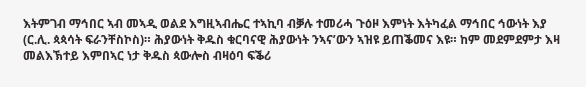እትምገብ ማኅበር ኣብ መኣዲ ወልደ እግዚኣብሔር ተኣኪባ ብቓሉ ተመሪሓ ጉዕዞ እምነት እትካፈል ማኅበር ኅውነት እያ (ር.ሊ. ጳጳሳት ፍራንቸስኮስ)። ሕያውነት ቅዱስ ቁርባናዊ ሕያውነት ንኣና’ውን ኣዝዩ ይጠቕመና እዩ። ከም መደምደምታ እዛ መልእኽተይ እምበኣር ነታ ቅዱስ ጳውሎስ ብዛዕባ ፍቕሪ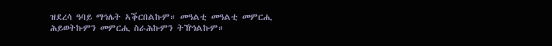ዝደረሳ ዓባይ ማኅሌት ኣቕርበልኩም። መዓልቲ መዓልቲ መምርሒ ሕይወትኩምን መምርሒ ስራሕኩምን ትዅነልኩም።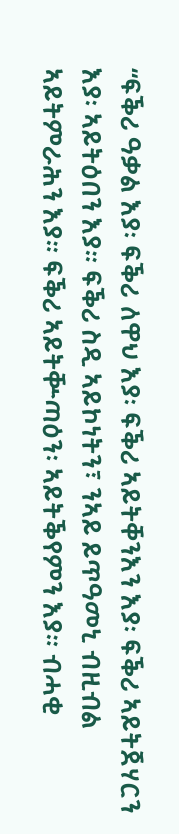“ፍቕሪ ዓቃል እያ፡ ፍቕሪ ለዋህ እያ፡ ፍቕሪ ኣይትቐንእን እያ፡ ፍቕሪ ኣይትጀሃርን እያ፡ ኣይትዕበን እያ። ፍቕሪ ስዲ ኣይኮነትን፣ ንኣይ ይጥዓመኒ ብዚብል ኣይትምራሕን እያ። ፍቕሪ ኣይትቝጣዕን፡ ኣይትቕየምን እያ። ብሓቂ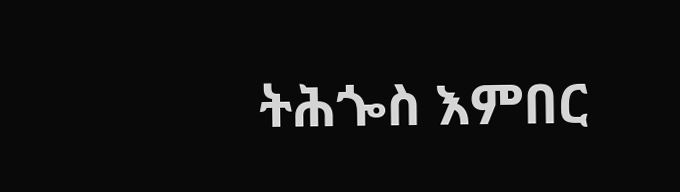ትሕጐስ እምበር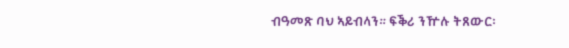ብዓመጽ ባህ ኣይብላን። ፍቕሪ ንዅሉ ትጸውር፡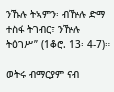ንኹሉ ትኣምን፡ ብዅሉ ድማ ተስፋ ትገብር፣ ንዅሉ ትዕገሥ” (1ቆሮ. 13፡ 4-7)።

ወትሩ ብማርያም ናብ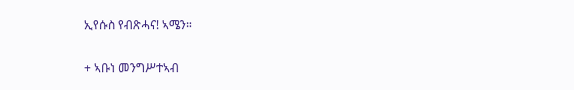ኢየሱስ የብጽሓና! ኣሜን።

+ ኣቡነ መንግሥተኣብ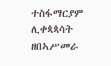ተስፋማርያም ሊቀጳጳሳት ዘበኣሥመራ